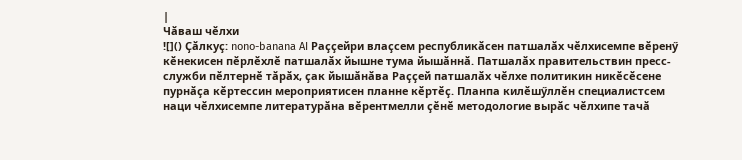|
Чӑваш чӗлхи
![]() Ҫӑлкуҫ: nono-banana AI Раҫҫейри влаҫсем республикӑсен патшалӑх чӗлхисемпе вӗренӳ кӗнекисен пӗрлӗхлӗ патшалӑх йышне тума йышӑннӑ. Патшалӑх правительствин пресс-служби пӗлтернӗ тӑрӑх, ҫак йышӑнӑва Раҫҫей патшалӑх чӗлхе политикин никӗсӗсене пурнӑҫа кӗртессин мероприятисен планне кӗртӗҫ. Планпа килӗшӳллӗн специалистсем наци чӗлхисемпе литературӑна вӗрентмелли ҫӗнӗ методологие вырӑс чӗлхипе тачӑ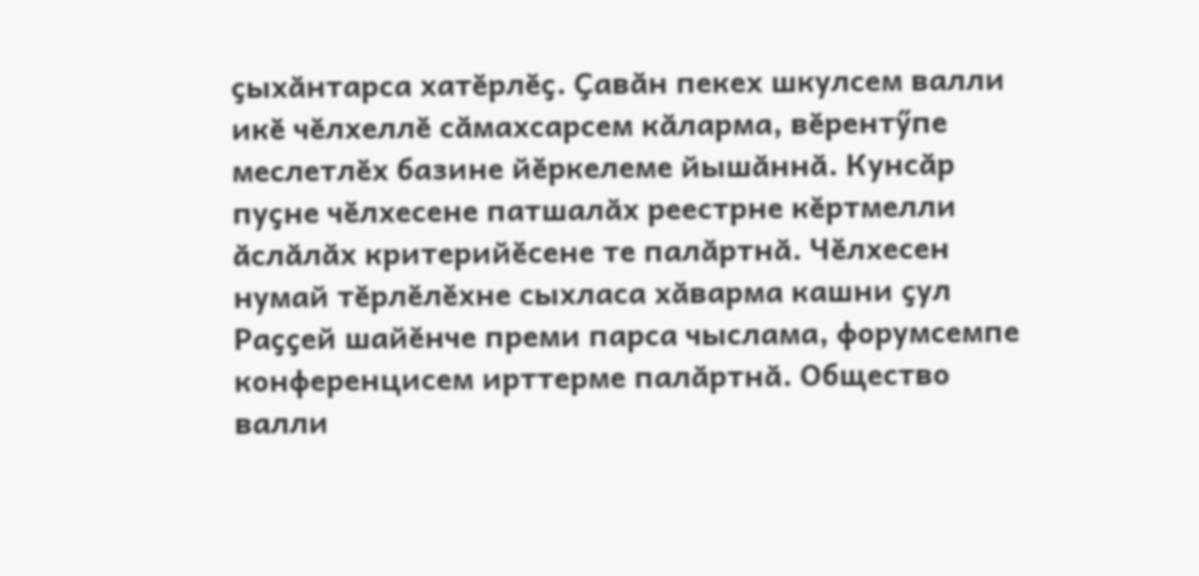ҫыхӑнтарса хатӗрлӗҫ. Ҫавӑн пекех шкулсем валли икӗ чӗлхеллӗ сӑмахсарсем кӑларма, вӗрентӳпе меслетлӗх базине йӗркелеме йышӑннӑ. Кунсӑр пуҫне чӗлхесене патшалӑх реестрне кӗртмелли ӑслӑлӑх критерийӗсене те палӑртнӑ. Чӗлхесен нумай тӗрлӗлӗхне сыхласа хӑварма кашни ҫул Раҫҫей шайӗнче преми парса чыслама, форумсемпе конференцисем ирттерме палӑртнӑ. Общество валли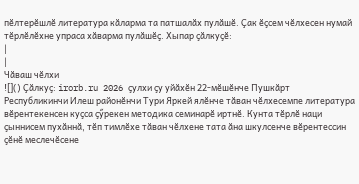пӗлтерӗшлӗ литература кӑларма та патшалӑх пулӑшӗ. Ҫак ӗҫсем чӗлхесен нумай тӗрлӗлӗхне упраса хӑварма пулӑшӗҫ. Хыпар ҫӑлкуҫӗ:
|
|
Чӑваш чӗлхи
![]() Ҫӑлкуҫ: irorb.ru 2026 ҫулхи ҫу уйӑхӗн 22-мӗшӗнче Пушкӑрт Республикинчи Илеш районӗнчи Тури Яркей ялӗнче тӑван чӗлхесемпе литература вӗрентекенсен куҫса ҫӳрекен методика семинарӗ иртнӗ. Кунта тӗрлӗ наци ҫыннисем пухӑннӑ, тӗп тимлӗхе тӑван чӗлхене тата ӑна шкулсенче вӗрентессин ҫӗнӗ меслечӗсене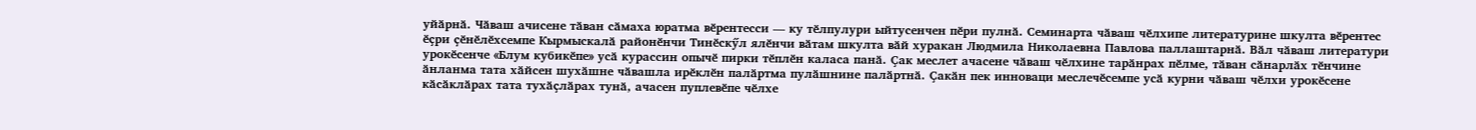уйӑрнӑ. Чӑваш ачисене тӑван сӑмаха юратма вӗрентесси — ку тӗлпулури ыйтусенчен пӗри пулнӑ. Семинарта чӑваш чӗлхипе литературине шкулта вӗрентес ӗҫри ҫӗнӗлӗхсемпе Кырмыскалӑ районӗнчи Тинӗскӳл ялӗнчи вӑтам шкулта вӑй хуракан Людмила Николаевна Павлова паллаштарнӑ. Вӑл чӑваш литератури урокӗсенче «Блум кубикӗпе» усӑ курассин опычӗ пирки тӗплӗн каласа панӑ. Ҫак меслет ачасене чӑваш чӗлхине тарӑнрах пӗлме, тӑван сӑнарлӑх тӗнчине ӑнланма тата хӑйсен шухӑшне чӑвашла ирӗклӗн палӑртма пулӑшнине палӑртнӑ. Ҫакӑн пек инноваци меслечӗсемпе усӑ курни чӑваш чӗлхи урокӗсене кӑсӑклӑрах тата тухӑҫлӑрах тунӑ, ачасен пуплевӗпе чӗлхе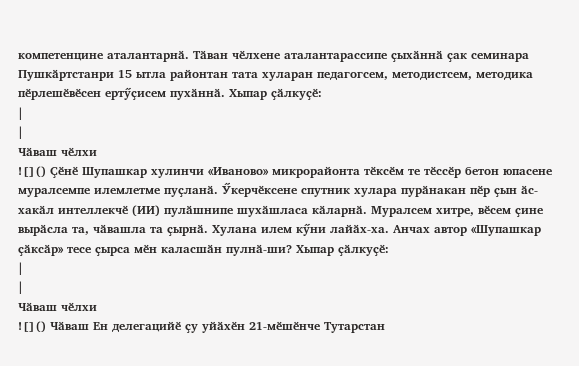компетенцине аталантарнӑ. Тӑван чӗлхене аталантарассипе ҫыхӑннӑ ҫак семинара Пушкӑртстанри 15 ытла районтан тата хуларан педагогсем, методистсем, методика пӗрлешӗвӗсен ертӳҫисем пухӑннӑ. Хыпар ҫӑлкуҫӗ:
|
|
Чӑваш чӗлхи
![]() Ҫӗнӗ Шупашкар хулинчи «Иваново» микрорайонта тӗксӗм те тӗссӗр бетон юпасене муралсемпе илемлетме пуҫланӑ. Ӳкерчӗксене спутник хулара пурӑнакан пӗр ҫын ӑс-хакӑл интеллекчӗ (ИИ) пулӑшнипе шухӑшласа кӑларнӑ. Муралсем хитре, вӗсем ҫине вырӑсла та, чӑвашла та ҫырнӑ. Хулана илем кӳни лайӑх-ха. Анчах автор «Шупашкар ҫӑксӑр» тесе ҫырса мӗн каласшӑн пулнӑ-ши? Хыпар ҫӑлкуҫӗ:
|
|
Чӑваш чӗлхи
![]() Чӑваш Ен делегацийӗ ҫу уйӑхӗн 21-мӗшӗнче Тутарстан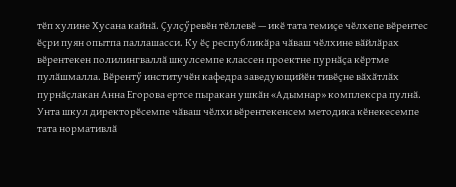тӗп хулине Хусана кайнӑ. Ҫулҫӳревӗн тӗллевӗ — икӗ тата темиҫе чӗлхепе вӗрентес ӗҫри пуян опытпа паллашасси. Ку ӗҫ республикӑра чӑваш чӗлхине вӑйлӑрах вӗрентекен полилингваллӑ шкулсемпе классен проектне пурнӑҫа кӗртме пулӑшмалла. Вӗрентӳ институчӗн кафедра заведующийӗн тивӗҫне вӑхӑтлӑх пурнӑҫлакан Анна Егорова ертсе пыракан ушкӑн «Адымнар» комплексра пулнӑ. Унта шкул директорӗсемпе чӑваш чӗлхи вӗрентекенсем методика кӗнекесемпе тата нормативлӑ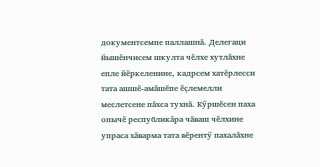документсемпе паллашнӑ. Делегаци йышӗнчисем шкулта чӗлхе хутлӑхне епле йӗркеленине, кадрсем хатӗрлесси тата ашшӗ-амӑшӗпе ӗҫлемелли меслетсене пӑхса тухнӑ. Кӳршӗсен паха опычӗ республикӑра чӑваш чӗлхине упраса хӑварма тата вӗрентӳ пахалӑхне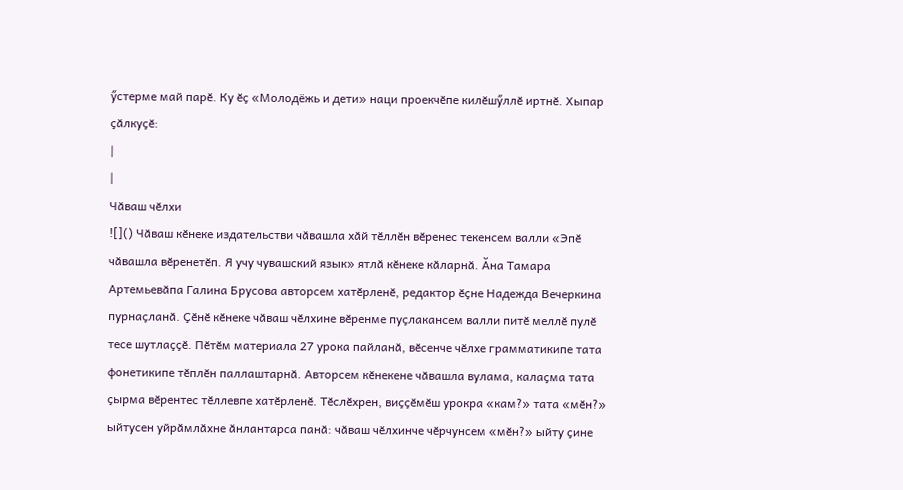ӳстерме май парӗ. Ку ӗҫ «Молодёжь и дети» наци проекчӗпе килӗшӳллӗ иртнӗ. Хыпар ҫӑлкуҫӗ:
|
|
Чӑваш чӗлхи
![]() Чӑваш кӗнеке издательстви чӑвашла хӑй тӗллӗн вӗренес текенсем валли «Эпӗ чӑвашла вӗренетӗп. Я учу чувашский язык» ятлӑ кӗнеке кӑларнӑ. Ӑна Тамара Артемьевӑпа Галина Брусова авторсем хатӗрленӗ, редактор ӗҫне Надежда Вечеркина пурнаҫланӑ. Ҫӗнӗ кӗнеке чӑваш чӗлхине вӗренме пуҫлакансем валли питӗ меллӗ пулӗ тесе шутлаҫҫӗ. Пӗтӗм материала 27 урока пайланӑ, вӗсенче чӗлхе грамматикипе тата фонетикипе тӗплӗн паллаштарнӑ. Авторсем кӗнекене чӑвашла вулама, калаҫма тата ҫырма вӗрентес тӗллевпе хатӗрленӗ. Тӗслӗхрен, виҫҫӗмӗш урокра «кам?» тата «мӗн?» ыйтусен уйрӑмлӑхне ӑнлантарса панӑ: чӑваш чӗлхинче чӗрчунсем «мӗн?» ыйту ҫине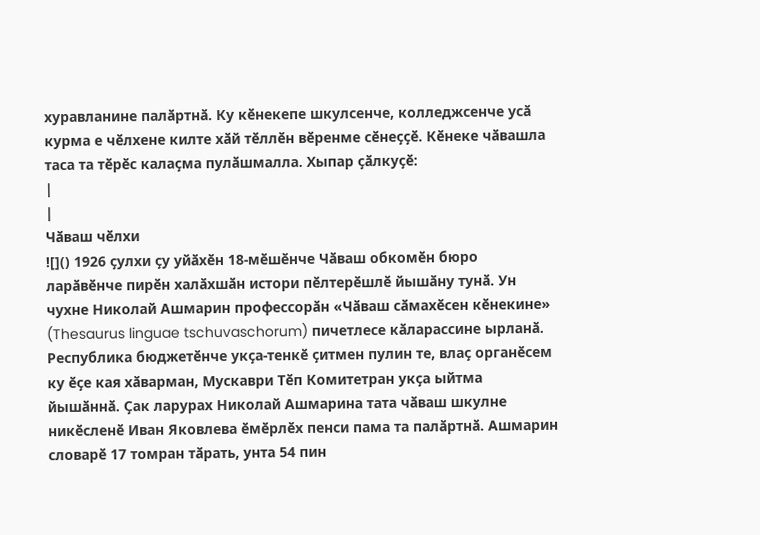хуравланине палӑртнӑ. Ку кӗнекепе шкулсенче, колледжсенче усӑ курма е чӗлхене килте хӑй тӗллӗн вӗренме сӗнеҫҫӗ. Кӗнеке чӑвашла таса та тӗрӗс калаҫма пулӑшмалла. Хыпар ҫӑлкуҫӗ:
|
|
Чӑваш чӗлхи
![]() 1926 ҫулхи ҫу уйӑхӗн 18-мӗшӗнче Чӑваш обкомӗн бюро ларӑвӗнче пирӗн халӑхшӑн истори пӗлтерӗшлӗ йышӑну тунӑ. Ун чухне Николай Ашмарин профессорӑн «Чӑваш сӑмахӗсен кӗнекине» (Thesaurus linguae tschuvaschorum) пичетлесе кӑларассине ырланӑ. Республика бюджетӗнче укҫа-тенкӗ ҫитмен пулин те, влаҫ органӗсем ку ӗҫе кая хӑварман, Мускаври Тӗп Комитетран укҫа ыйтма йышӑннӑ. Ҫак ларурах Николай Ашмарина тата чӑваш шкулне никӗсленӗ Иван Яковлева ӗмӗрлӗх пенси пама та палӑртнӑ. Ашмарин словарӗ 17 томран тӑрать, унта 54 пин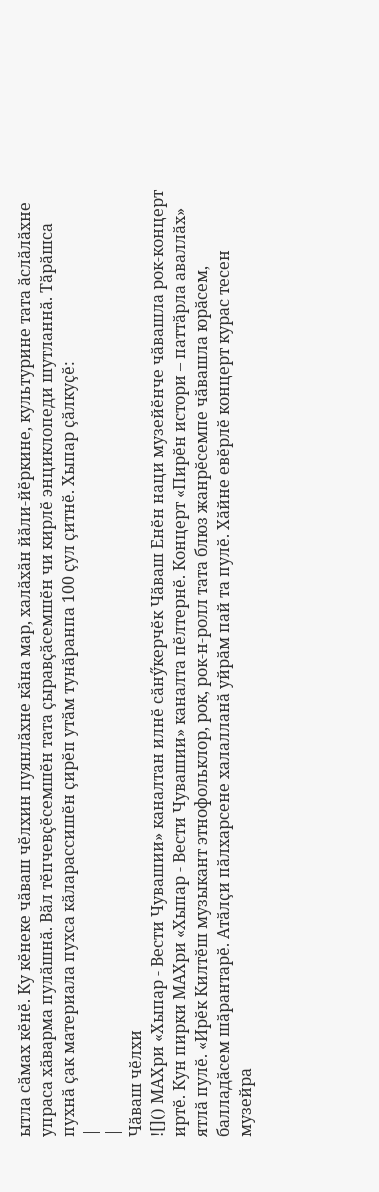ытла сӑмах кӗнӗ. Ку кӗнеке чӑваш чӗлхин пуянлӑхне кӑна мар, халӑхӑн йӑли-йӗркине, культурине тата ӑслӑлӑхне упраса хӑварма пулӑшнӑ. Вӑл тӗпчевҫӗсемшӗн тата ҫыравҫӑсемшӗн чи кирлӗ энциклопеди шутланнӑ. Тӑрӑшса пухнӑ ҫак материала пухса кӑларассишӗн ҫирӗп утӑм тунӑранпа 100 ҫул ҫитнӗ. Хыпар ҫӑлкуҫӗ:
|
|
Чӑваш чӗлхи
![]() МАХри «Хыпар - Вести Чувашии» каналтан илнӗ сӑнӳкерчӗк Чӑваш Енӗн наци музейӗнче чӑвашла рок-концерт иртӗ. Кун пирки МАХри «Хыпар - Вести Чувашии» каналта пӗлтернӗ. Концерт «Пирӗн истори – паттӑрла аваллӑх» ятлӑ пулӗ. «Ирӗк Килтӗш музыкант этнофольклор, рок, рок-н-ролл тата блюз жанрӗсемпе чӑвашла юрӑсем, балладӑсем шӑрантарӗ. Атӑлҫи пӑлхарсене халалланӑ уйрӑм пай та пулӗ. Хӑйне евӗрлӗ концерт курас тесен музейра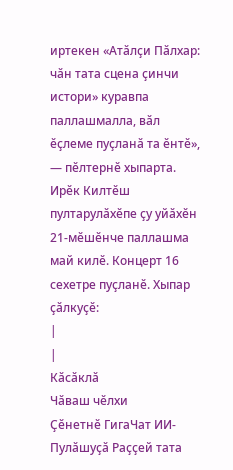иртекен «Атӑлҫи Пӑлхар: чӑн тата сцена ҫинчи истори» куравпа паллашмалла, вӑл ӗҫлеме пуҫланӑ та ӗнтӗ», — пӗлтернӗ хыпарта. Ирӗк Килтӗш пултарулӑхӗпе ҫу уйӑхӗн 21-мӗшӗнче паллашма май килӗ. Концерт 16 сехетре пуҫланӗ. Хыпар ҫӑлкуҫӗ:
|
|
Кӑсӑклӑ
Чӑваш чӗлхи
Ҫӗнетнӗ ГигаЧат ИИ-Пулӑшуҫӑ Раҫҫей тата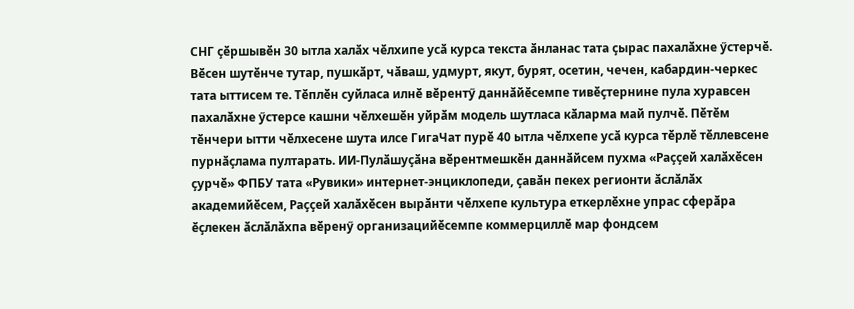СНГ ҫӗршывӗн 30 ытла халӑх чӗлхипе усӑ курса текста ӑнланас тата ҫырас пахалӑхне ӳстерчӗ. Вӗсен шутӗнче тутар, пушкӑрт, чӑваш, удмурт, якут, бурят, осетин, чечен, кабардин-черкес тата ыттисем те. Тӗплӗн суйласа илнӗ вӗрентӳ даннӑйӗсемпе тивӗҫтернине пула хуравсен пахалӑхне ӳстерсе кашни чӗлхешӗн уйрӑм модель шутласа кӑларма май пулчӗ. Пӗтӗм тӗнчери ытти чӗлхесене шута илсе ГигаЧат пурӗ 40 ытла чӗлхепе усӑ курса тӗрлӗ тӗллевсене пурнӑҫлама пултарать. ИИ-Пулӑшуҫӑна вӗрентмешкӗн даннӑйсем пухма «Раҫҫей халӑхӗсен ҫурчӗ» ФПБУ тата «Рувики» интернет-энциклопеди, ҫавӑн пекех регионти ӑслӑлӑх академийӗсем, Раҫҫей халӑхӗсен вырӑнти чӗлхепе культура еткерлӗхне упрас сферӑра ӗҫлекен ӑслӑлӑхпа вӗренӳ организацийӗсемпе коммерциллӗ мар фондсем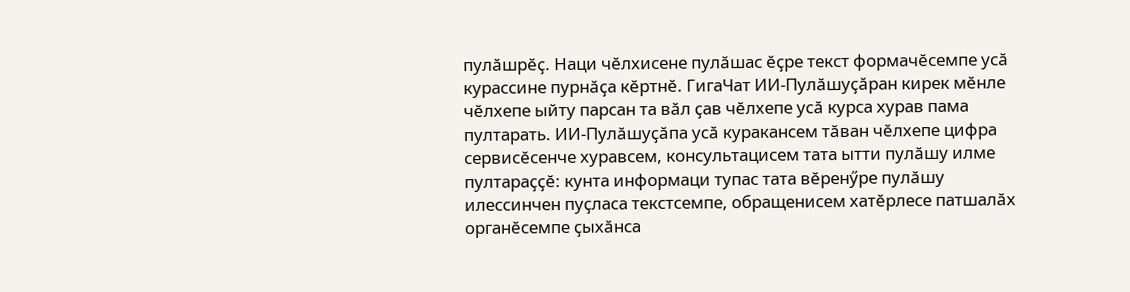пулӑшрӗҫ. Наци чӗлхисене пулӑшас ӗҫре текст формачӗсемпе усӑ курассине пурнӑҫа кӗртнӗ. ГигаЧат ИИ-Пулӑшуҫӑран кирек мӗнле чӗлхепе ыйту парсан та вӑл ҫав чӗлхепе усӑ курса хурав пама пултарать. ИИ-Пулӑшуҫӑпа усӑ куракансем тӑван чӗлхепе цифра сервисӗсенче хуравсем, консультацисем тата ытти пулӑшу илме пултараҫҫӗ: кунта информаци тупас тата вӗренӳре пулӑшу илессинчен пуҫласа текстсемпе, обращенисем хатӗрлесе патшалӑх органӗсемпе ҫыхӑнса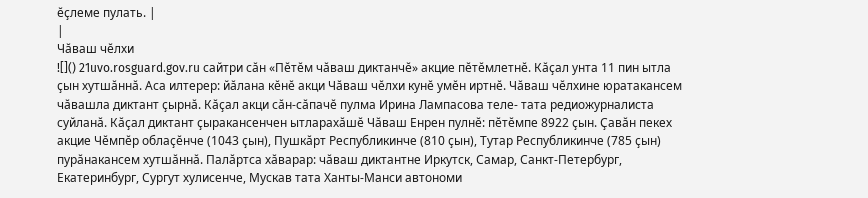ӗҫлеме пулать. |
|
Чӑваш чӗлхи
![]() 21uvo.rosguard.gov.ru сайтри сӑн «Пӗтӗм чӑваш диктанчӗ» акцие пӗтӗмлетнӗ. Кӑҫал унта 11 пин ытла ҫын хутшӑннӑ. Аса илтерер: йӑлана кӗнӗ акци Чӑваш чӗлхи кунӗ умӗн иртнӗ. Чӑваш чӗлхине юратакансем чӑвашла диктант ҫырнӑ. Кӑҫал акци сӑн-сӑпачӗ пулма Ирина Лампасова теле- тата редиожурналиста суйланӑ. Кӑҫал диктант ҫыракансенчен ытларахӑшӗ Чӑваш Енрен пулнӗ: пӗтӗмпе 8922 ҫын. Ҫавӑн пекех акцие Чӗмпӗр облаҫӗнче (1043 ҫын), Пушкӑрт Республикинче (810 ҫын), Тутар Республикинче (785 ҫын) пурӑнакансем хутшӑннӑ. Палӑртса хӑварар: чӑваш диктантне Иркутск, Самар, Санкт-Петербург, Екатеринбург, Сургут хулисенче, Мускав тата Ханты-Манси автономи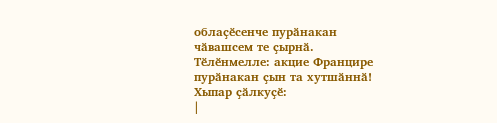облаҫӗсенче пурӑнакан чӑвашсем те ҫырнӑ. Тӗлӗнмелле: акцие Францире пурӑнакан ҫын та хутшӑннӑ! Хыпар ҫӑлкуҫӗ:
|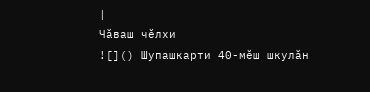|
Чӑваш чӗлхи
![]() Шупашкарти 40-мӗш шкулӑн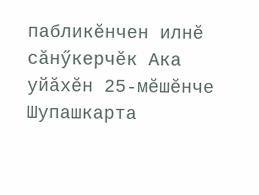пабликӗнчен илнӗ сӑнӳкерчӗк Ака уйӑхӗн 25-мӗшӗнче Шупашкарта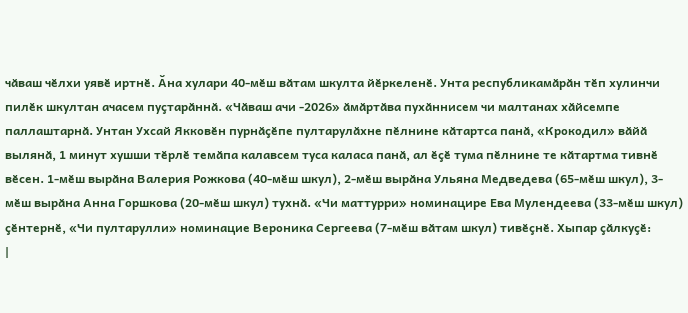чӑваш чӗлхи уявӗ иртнӗ. Ӑна хулари 40-мӗш вӑтам шкулта йӗркеленӗ. Унта республикамӑрӑн тӗп хулинчи пилӗк шкултан ачасем пуҫтарӑннӑ. «Чӑваш ачи -2026» ӑмӑртӑва пухӑннисем чи малтанах хӑйсемпе паллаштарнӑ. Унтан Ухсай Якковӗн пурнӑҫӗпе пултарулӑхне пӗлнине кӑтартса панӑ, «Крокодил» вӑйӑ вылянӑ, 1 минут хушши тӗрлӗ темӑпа калавсем туса каласа панӑ, ал ӗҫӗ тума пӗлнине те кӑтартма тивнӗ вӗсен. 1-мӗш вырӑна Валерия Рожкова (40-мӗш шкул), 2-мӗш вырӑна Ульяна Медведева (65-мӗш шкул), 3-мӗш вырӑна Анна Горшкова (20-мӗш шкул) тухнӑ. «Чи маттурри» номинацире Ева Мулендеева (33-мӗш шкул) ҫӗнтернӗ, «Чи пултарулли» номинацие Вероника Сергеева (7-мӗш вӑтам шкул) тивӗҫнӗ. Хыпар ҫӑлкуҫӗ:
|